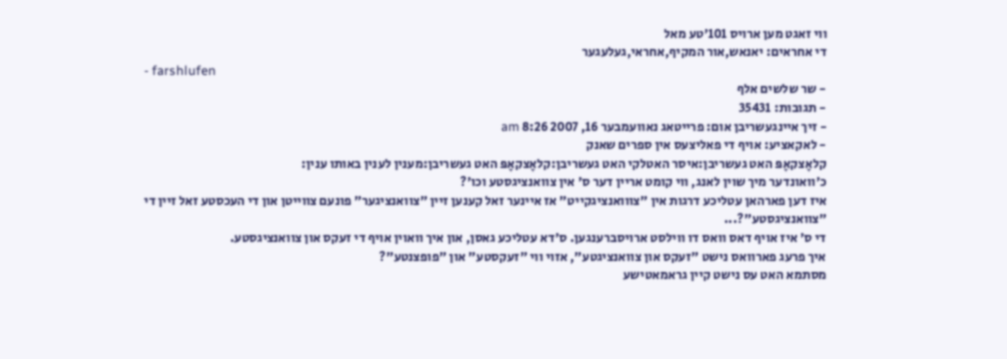ווי זאגט מען ארויס 101'טע מאל
די אחראים: יאנאש,אור המקיף,אחראי,געלעגער
- farshlufen
- שר שלשים אלף
- תגובות: 35431
- זיך איינגעשריבן אום: פרייטאג נאוועמבער 16, 2007 8:26 am
- לאקאציע: אויף די פאליצעס אין ספרים שאנק
קלאָצקאָפּ האט געשריבן:איסר האטלקי האט געשריבן:קלאָצקאָפּ האט געשריבן:מענין לענין באותו ענין:
כ'וואונדער מיך שוין לאנג, ווי קומט אריין דער ס' אין צוואנציגסטע וכו'?
איז דען פארהאן עטליכע דרגות אין "צווואנציגקייט" אז איינער זאל קענען זיין "צוואנציגער" פונעם צווייטן און די העכסטע זאל זיין די "צוואנציגסטע"?...
די ס' איז אויף דאס וואס דו ווילסט ארויסברענגען. ס'דא עטליכע גאסן, און איך וואוין אויף די זעקס און צוואנציגסטע.
איך פרעג פארוואס נישט "זעקס און צוואנציגטע", אזוי ווי "זעקסטע" און "פופצנטע"?
מסתמא האט עס נישט קיין גראמאטישע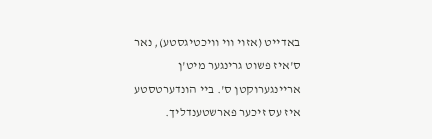באדייט (אזוי ווי וויכטיגסטע), נאר ס'איז פשוט גרינגער מיט'ן אריינגערוקטן ס'. ביי הונדערטסטע איז עס זיכער פארשטענדליך.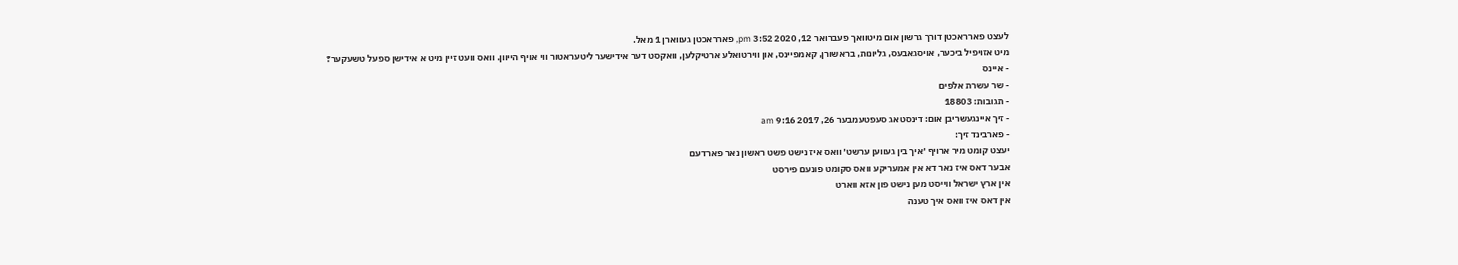לעצט פארראכטן דורך גרשון אום מיטוואך פעברואר 12, 2020 3:52 pm, פארראכטן געווארן 1 מאל.
מיט אזויפיל ביכער, אויסגאבעס, גליונות, בראשורן, קאמפיינס, און ווירטואלע ארטיקלען, וואקסט דער אידישער ליטעראטור ווי אויף הייוון. וואס וועט זיין מיט א אידישן ספעל טשעקער?
- איינס
- שר עשרת אלפים
- תגובות: 18803
- זיך איינגעשריבן אום: דינסטאג סעפטעמבער 26, 2017 9:16 am
- פארבינד זיך:
יעצט קומט מיר ארויף ׳איך בין געווען ערשט׳ וואס איז נישט פשט ראשון נאר פארדעם
אבער דאס איז נאר דא אין אמעריקע וואס סקומט פונעם פירסט
אין ארץ ישראל ווייסט מען נישט פון אזא ווארט
אין דאס איז וואס איך טענה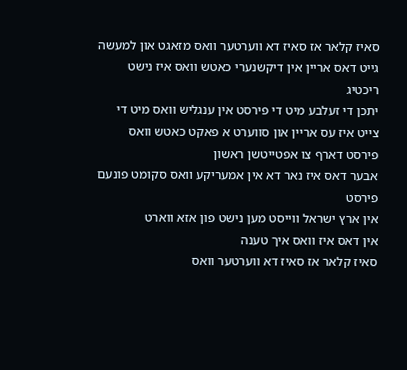סאיז קלאר אז סאיז דא ווערטער וואס מזאגט און למעשה גייט דאס אריין אין דיקשנערי כאטש וואס איז נישט ריכטיג
יתכן די זעלבע מיט די פירסט אין ענגליש וואס מיט די צייט איז עס אריין און סווערט א פאקט כאטש וואס פירסט דארף צו אפטייטשן ראשון
אבער דאס איז נאר דא אין אמעריקע וואס סקומט פונעם פירסט
אין ארץ ישראל ווייסט מען נישט פון אזא ווארט
אין דאס איז וואס איך טענה
סאיז קלאר אז סאיז דא ווערטער וואס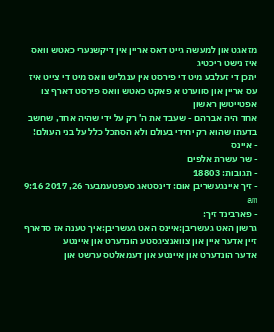מזאגט און למעשה גייט דאס אריין אין דיקשנערי כאטש וואס איז נישט ריכטיג
יתכן די זעלבע מיט די פירסט אין ענגליש וואס מיט די צייט איז עס אריין און סווערט א פאקט כאטש וואס פירסט דארף צו אפטייטשן ראשון
אחד היה אברהם - שעבד את ה' רק על ידי שהיה אחד, שחשב בדעתו שהוא רק יחידי בעולם ולא הסתכל כלל על בני העולם!
- איינס
- שר עשרת אלפים
- תגובות: 18803
- זיך איינגעשריבן אום: דינסטאג סעפטעמבער 26, 2017 9:16 am
- פארבינד זיך:
גרשון האט געשריבן:איינס האט געשריבן:איך טענה אז סדארף זיין אדער איין און צוואנציגסטע הונדערט און איינטע
אדער הונדערט און איינטע און דעמאלטס ערשט און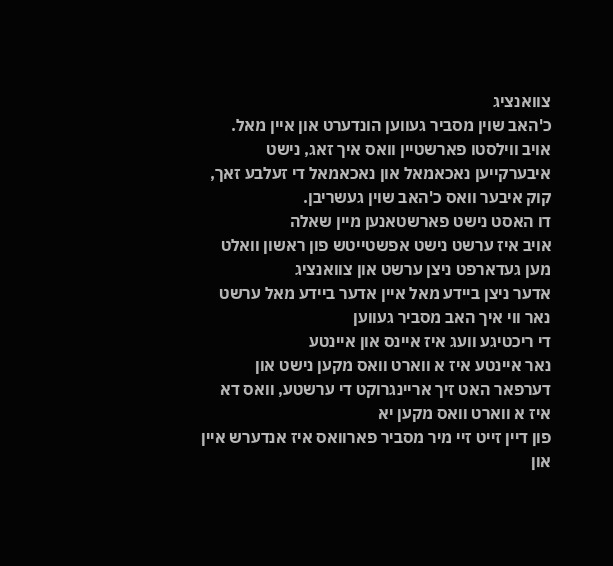צוואנציג
כ'האב שוין מסביר געווען הונדערט און איין מאל. אויב ווילסטו פארשטיין וואס איך זאג, נישט איבערקייען נאכאמאל און נאכאמאל די זעלבע זאך, קוק איבער וואס כ'האב שוין געשריבן.
דו האסט נישט פארשטאנען מיין שאלה
אויב איז ערשט נישט אפשטייטש פון ראשון וואלט מען געדארפט ניצן ערשט און צוואנציג
אדער ניצן ביידע מאל איין אדער ביידע מאל ערשט
נאר ווי איך האב מסביר געווען
די ריכטיגע וועג איז איינס און איינטע
נאר איינטע איז א ווארט וואס מקען נישט און דערפאר האט זיך אריינגרוקט די ערשטע, וואס דא איז א ווארט וואס מקען יא
פון דיין זייט זיי מיר מסביר פארוואס איז אנדערש איין און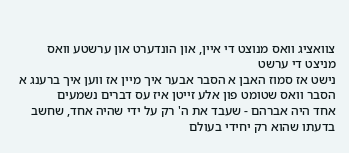צוואציג וואס מנוצט די איין, און הונדערט און ערשטע וואס מניצט די ערשט
נישט אז סמוז האבן א הסבר אבער איך מיין אז ווען איך ברענג א הסבר וואס שטומט פון אלע זייטן איז עס דברים נשמעים
אחד היה אברהם - שעבד את ה' רק על ידי שהיה אחד, שחשב בדעתו שהוא רק יחידי בעולם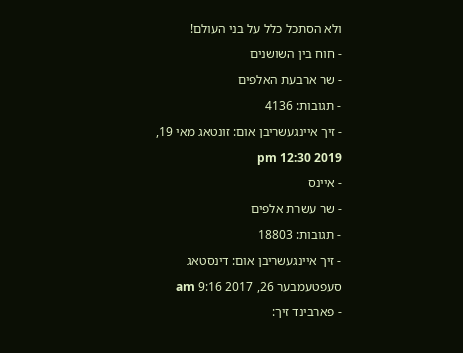ולא הסתכל כלל על בני העולם!
- חוח בין השושנים
- שר ארבעת האלפים
- תגובות: 4136
- זיך איינגעשריבן אום: זונטאג מאי 19, 2019 12:30 pm
- איינס
- שר עשרת אלפים
- תגובות: 18803
- זיך איינגעשריבן אום: דינסטאג סעפטעמבער 26, 2017 9:16 am
- פארבינד זיך: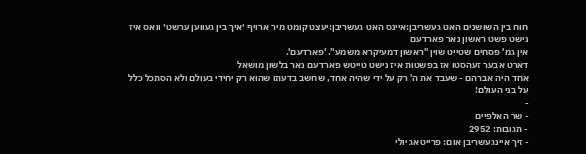חוח בין השושנים האט געשריבן:איינס האט געשריבן:יעצט קומט מיר ארויף ׳איך בין געווען ערשט׳ וואס איז נישט פשט ראשון נאר פארדעם
אין גמ' פסחים שטייט שוין "ראשון דמעיקרא משמע". 'פארדעם'.
דארט אבער זעהסטו אז בפשטות איז נישט טייטש פארדעם נאר בלשון מושאל
אחד היה אברהם - שעבד את ה' רק על ידי שהיה אחד, שחשב בדעתו שהוא רק יחידי בעולם ולא הסתכל כלל על בני העולם!
-
- שר האלפיים
- תגובות: 2952
- זיך איינגעשריבן אום: פרייטאג יולי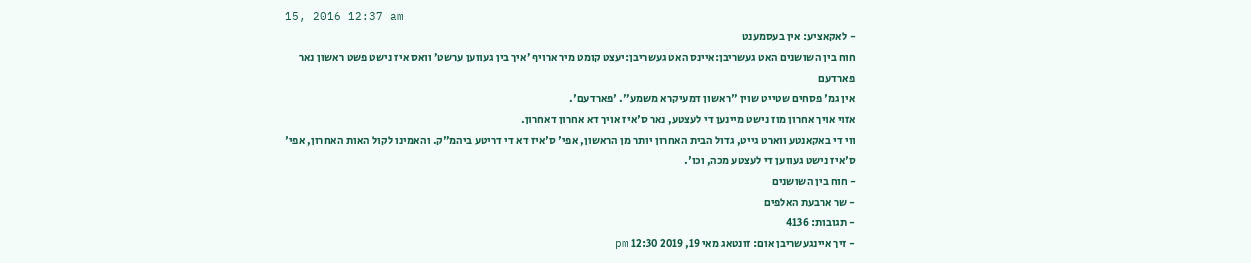15, 2016 12:37 am
- לאקאציע: אין בעסמענט
חוח בין השושנים האט געשריבן:איינס האט געשריבן:יעצט קומט מיר ארויף ׳איך בין געווען ערשט׳ וואס איז נישט פשט ראשון נאר פארדעם
אין גמ' פסחים שטייט שוין "ראשון דמעיקרא משמע". 'פארדעם'.
אזוי אויך אחרון מוז נישט מיינען די לעצטע, נאר ס'איז אויך דא אחרון דאחרון.
ווי די באקאנטע ווארט גייט, גדול הבית האחרון יותר מן הראשון, אפי' ס'איז דא די דריטע ביהמ"ק. והאמינו לקול האות האחרון, אפי' ס'איז נישט געווען די לעצטע מכה, וכו'.
- חוח בין השושנים
- שר ארבעת האלפים
- תגובות: 4136
- זיך איינגעשריבן אום: זונטאג מאי 19, 2019 12:30 pm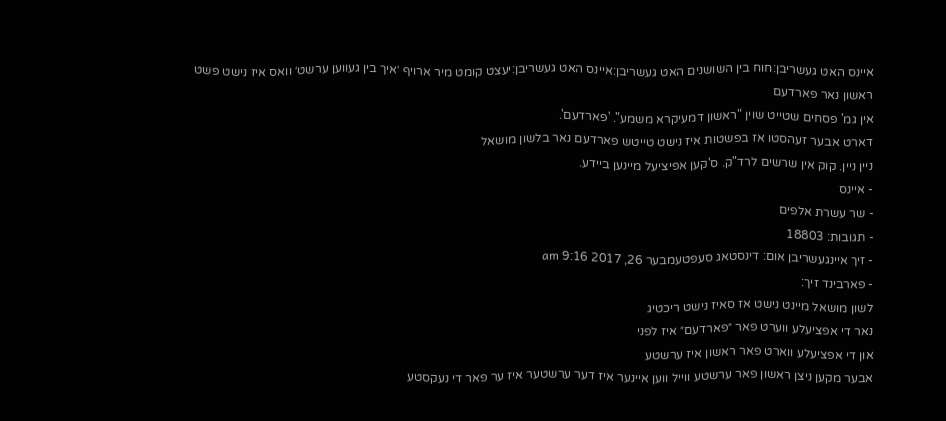איינס האט געשריבן:חוח בין השושנים האט געשריבן:איינס האט געשריבן:יעצט קומט מיר ארויף ׳איך בין געווען ערשט׳ וואס איז נישט פשט ראשון נאר פארדעם
אין גמ' פסחים שטייט שוין "ראשון דמעיקרא משמע". 'פארדעם'.
דארט אבער זעהסטו אז בפשטות איז נישט טייטש פארדעם נאר בלשון מושאל
ניין ניין. קוק אין שרשים לרד"ק. ס'קען אפיציעל מיינען ביידע.
- איינס
- שר עשרת אלפים
- תגובות: 18803
- זיך איינגעשריבן אום: דינסטאג סעפטעמבער 26, 2017 9:16 am
- פארבינד זיך:
לשון מושאל מיינט נישט אז סאיז נישט ריכטיג
נאר די אפציעלע ווערט פאר ״פארדעם״ איז לפני
און די אפציעלע ווארט פאר ראשון איז ערשטע
אבער מקען ניצן ראשון פאר ערשטע ווייל ווען איינער איז דער ערשטער איז ער פאר די נעקסטע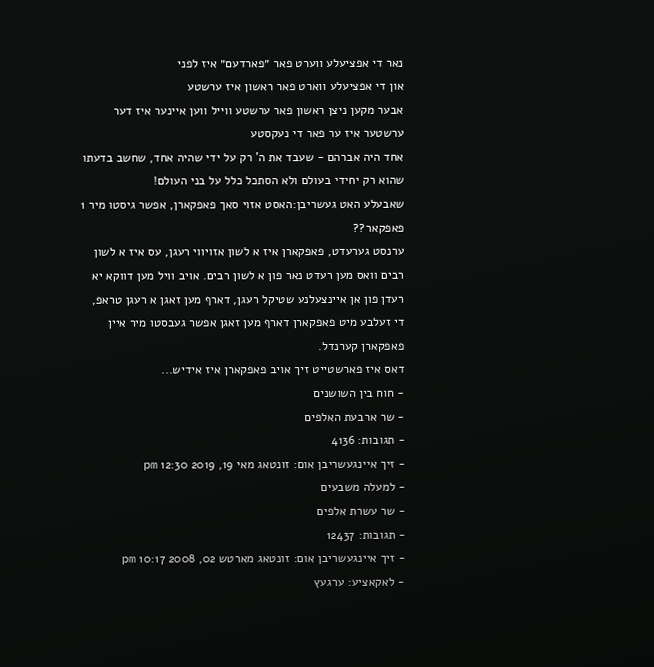נאר די אפציעלע ווערט פאר ״פארדעם״ איז לפני
און די אפציעלע ווארט פאר ראשון איז ערשטע
אבער מקען ניצן ראשון פאר ערשטע ווייל ווען איינער איז דער ערשטער איז ער פאר די נעקסטע
אחד היה אברהם - שעבד את ה' רק על ידי שהיה אחד, שחשב בדעתו שהוא רק יחידי בעולם ולא הסתכל כלל על בני העולם!
שאבעלע האט געשריבן:האסט אזוי סאך פאפקארן, אפשר גיסטו מיר 1 פאפקאר??
ערנסט גערעדט, פאפקארן איז א לשון אזויווי רעגן, עס איז א לשון רבים וואס מען רעדט נאר פון א לשון רבים. אויב וויל מען דווקא יא רעדן פון אן איינצעלנע שטיקל רעגן, דארף מען זאגן א רעגן טראפ, די זעלבע מיט פאפקארן דארף מען זאגן אפשר געבסטו מיר איין פאפקארן קערנדל.
דאס איז פארשטייט זיך אויב פאפקארן איז אידיש...
- חוח בין השושנים
- שר ארבעת האלפים
- תגובות: 4136
- זיך איינגעשריבן אום: זונטאג מאי 19, 2019 12:30 pm
- למעלה משבעים
- שר עשרת אלפים
- תגובות: 12437
- זיך איינגעשריבן אום: זונטאג מארטש 02, 2008 10:17 pm
- לאקאציע: ערגעץ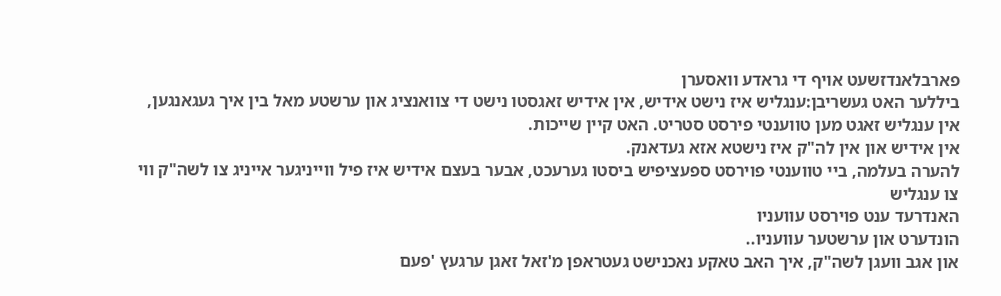פארבלאנדזשעט אויף די גראדע וואסערן
ביללער האט געשריבן:ענגליש איז נישט אידיש, אין אידיש זאגסטו נישט די צוואנציג און ערשטע מאל בין איך געגאנגען, אין ענגליש זאגט מען טווענטי פירסט סטריט. האט קיין שייכות.
אין אידיש און אין לה"ק איז נישטא אזא געדאנק.
להערה בעלמה, ביי טווענטי פוירסט ספעציפיש ביסטו גערעכט, אבער בעצם אידיש איז פיל ווייניגער אייניג צו לשה"ק ווי צו ענגליש
האנדרעד ענט פוירסט עוועניו
הונדערט און ערשטער עוועניו..
און אגב וועגן לשה"ק, איך האב טאקע נאכנישט געטראפן מ'זאל זאגן ערגעץ 'פעם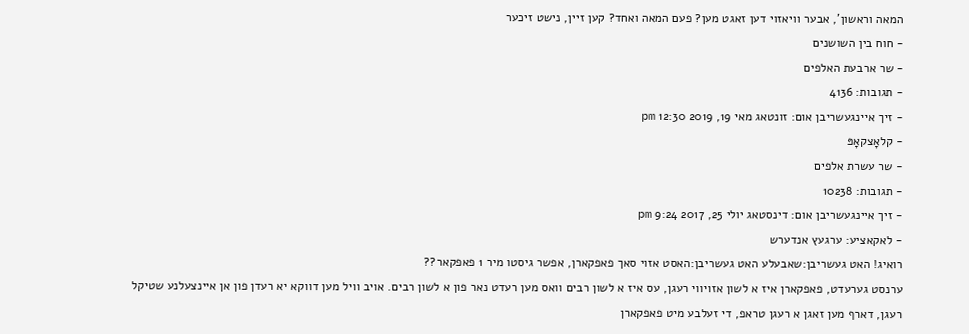המאה וראשון', אבער וויאזוי דען זאגט מען? פעם המאה ואחד? קען זיין, נישט זיכער
- חוח בין השושנים
- שר ארבעת האלפים
- תגובות: 4136
- זיך איינגעשריבן אום: זונטאג מאי 19, 2019 12:30 pm
- קלאָצקאָפּ
- שר עשרת אלפים
- תגובות: 10238
- זיך איינגעשריבן אום: דינסטאג יולי 25, 2017 9:24 pm
- לאקאציע: ערגעץ אנדערש
רואיג! האט געשריבן:שאבעלע האט געשריבן:האסט אזוי סאך פאפקארן, אפשר גיסטו מיר 1 פאפקאר??
ערנסט גערעדט, פאפקארן איז א לשון אזויווי רעגן, עס איז א לשון רבים וואס מען רעדט נאר פון א לשון רבים. אויב וויל מען דווקא יא רעדן פון אן איינצעלנע שטיקל רעגן, דארף מען זאגן א רעגן טראפ, די זעלבע מיט פאפקארן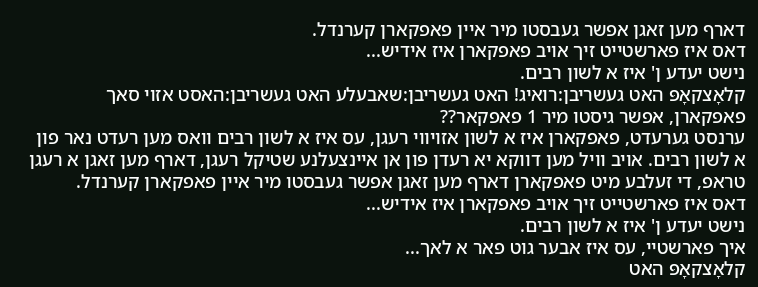דארף מען זאגן אפשר געבסטו מיר איין פאפקארן קערנדל.
דאס איז פארשטייט זיך אויב פאפקארן איז אידיש...
נישט יעדע ן' איז א לשון רבים.
קלאָצקאָפּ האט געשריבן:רואיג! האט געשריבן:שאבעלע האט געשריבן:האסט אזוי סאך פאפקארן, אפשר גיסטו מיר 1 פאפקאר??
ערנסט גערעדט, פאפקארן איז א לשון אזויווי רעגן, עס איז א לשון רבים וואס מען רעדט נאר פון א לשון רבים. אויב וויל מען דווקא יא רעדן פון אן איינצעלנע שטיקל רעגן, דארף מען זאגן א רעגן טראפ, די זעלבע מיט פאפקארן דארף מען זאגן אפשר געבסטו מיר איין פאפקארן קערנדל.
דאס איז פארשטייט זיך אויב פאפקארן איז אידיש...
נישט יעדע ן' איז א לשון רבים.
איך פארשטיי, עס איז אבער גוט פאר א לאך...
קלאָצקאָפּ האט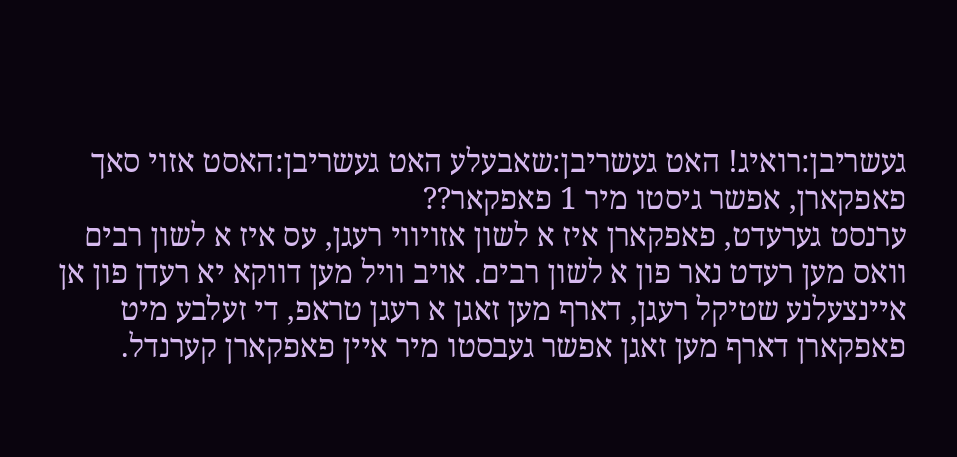געשריבן:רואיג! האט געשריבן:שאבעלע האט געשריבן:האסט אזוי סאך פאפקארן, אפשר גיסטו מיר 1 פאפקאר??
ערנסט גערעדט, פאפקארן איז א לשון אזויווי רעגן, עס איז א לשון רבים וואס מען רעדט נאר פון א לשון רבים. אויב וויל מען דווקא יא רעדן פון אן איינצעלנע שטיקל רעגן, דארף מען זאגן א רעגן טראפ, די זעלבע מיט פאפקארן דארף מען זאגן אפשר געבסטו מיר איין פאפקארן קערנדל.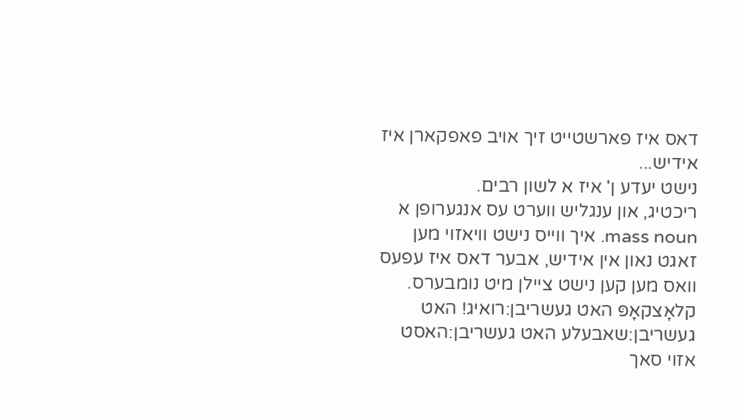דאס איז פארשטייט זיך אויב פאפקארן איז אידיש...
נישט יעדע ן' איז א לשון רבים.
ריכטיג, און ענגליש ווערט עס אנגערופן א mass noun. איך ווייס נישט וויאזוי מען זאגט נאון אין אידיש, אבער דאס איז עפעס וואס מען קען נישט ציילן מיט נומבערס.
קלאָצקאָפּ האט געשריבן:רואיג! האט געשריבן:שאבעלע האט געשריבן:האסט אזוי סאך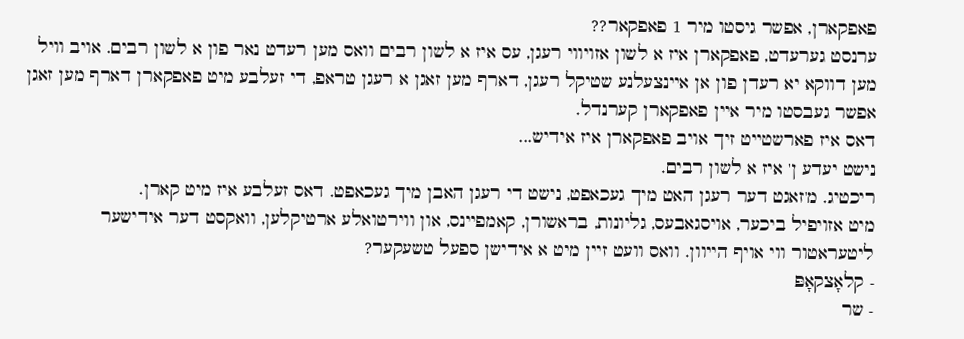פאפקארן, אפשר גיסטו מיר 1 פאפקאר??
ערנסט גערעדט, פאפקארן איז א לשון אזויווי רעגן, עס איז א לשון רבים וואס מען רעדט נאר פון א לשון רבים. אויב וויל מען דווקא יא רעדן פון אן איינצעלנע שטיקל רעגן, דארף מען זאגן א רעגן טראפ, די זעלבע מיט פאפקארן דארף מען זאגן אפשר געבסטו מיר איין פאפקארן קערנדל.
דאס איז פארשטייט זיך אויב פאפקארן איז אידיש...
נישט יעדע ן' איז א לשון רבים.
ריכטיג. מ'זאגט דער רעגן האט מיך געכאפט, נישט די רעגן האבן מיך געכאפט. דאס זעלבע איז מיט קארן.
מיט אזויפיל ביכער, אויסגאבעס, גליונות, בראשורן, קאמפיינס, און ווירטואלע ארטיקלען, וואקסט דער אידישער ליטעראטור ווי אויף הייוון. וואס וועט זיין מיט א אידישן ספעל טשעקער?
- קלאָצקאָפּ
- שר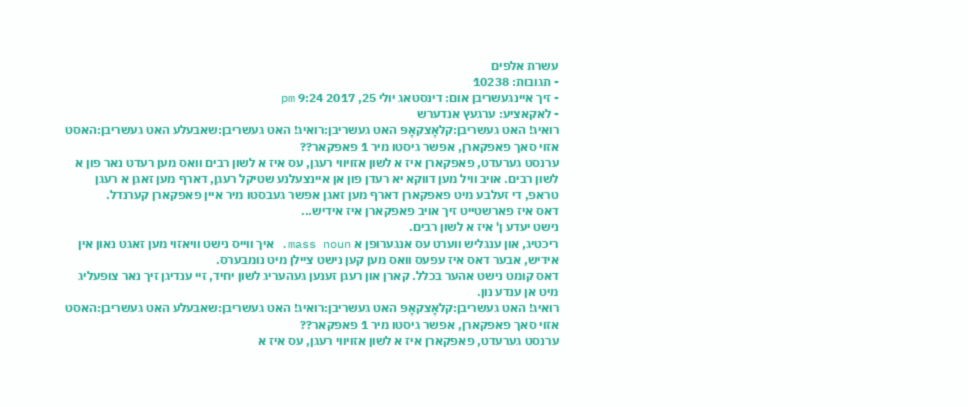עשרת אלפים
- תגובות: 10238
- זיך איינגעשריבן אום: דינסטאג יולי 25, 2017 9:24 pm
- לאקאציע: ערגעץ אנדערש
רואיג! האט געשריבן:קלאָצקאָפּ האט געשריבן:רואיג! האט געשריבן:שאבעלע האט געשריבן:האסט אזוי סאך פאפקארן, אפשר גיסטו מיר 1 פאפקאר??
ערנסט גערעדט, פאפקארן איז א לשון אזויווי רעגן, עס איז א לשון רבים וואס מען רעדט נאר פון א לשון רבים. אויב וויל מען דווקא יא רעדן פון אן איינצעלנע שטיקל רעגן, דארף מען זאגן א רעגן טראפ, די זעלבע מיט פאפקארן דארף מען זאגן אפשר געבסטו מיר איין פאפקארן קערנדל.
דאס איז פארשטייט זיך אויב פאפקארן איז אידיש...
נישט יעדע ן' איז א לשון רבים.
ריכטיג, און ענגליש ווערט עס אנגערופן א mass noun. איך ווייס נישט וויאזוי מען זאגט נאון אין אידיש, אבער דאס איז עפעס וואס מען קען נישט ציילן מיט נומבערס.
דאס קומט נישט אהער בכלל. קארן און רעגן זענען געהעריג לשון יחיד, זיי ענדיגן זיך נאר צופעליג מיט אן ענדע נון.
רואיג! האט געשריבן:קלאָצקאָפּ האט געשריבן:רואיג! האט געשריבן:שאבעלע האט געשריבן:האסט אזוי סאך פאפקארן, אפשר גיסטו מיר 1 פאפקאר??
ערנסט גערעדט, פאפקארן איז א לשון אזויווי רעגן, עס איז א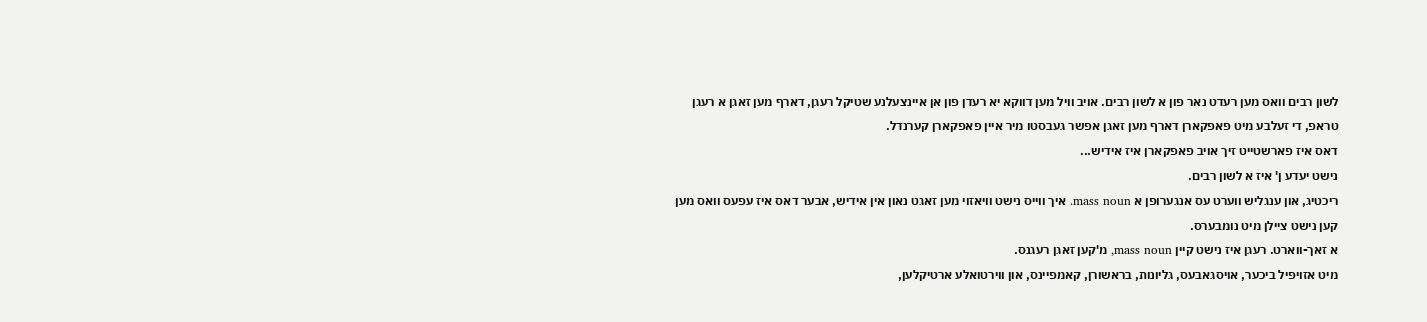לשון רבים וואס מען רעדט נאר פון א לשון רבים. אויב וויל מען דווקא יא רעדן פון אן איינצעלנע שטיקל רעגן, דארף מען זאגן א רעגן טראפ, די זעלבע מיט פאפקארן דארף מען זאגן אפשר געבסטו מיר איין פאפקארן קערנדל.
דאס איז פארשטייט זיך אויב פאפקארן איז אידיש...
נישט יעדע ן' איז א לשון רבים.
ריכטיג, און ענגליש ווערט עס אנגערופן א mass noun. איך ווייס נישט וויאזוי מען זאגט נאון אין אידיש, אבער דאס איז עפעס וואס מען קען נישט ציילן מיט נומבערס.
א זאך-ווארט. רעגן איז נישט קיין mass noun, מ'קען זאגן רעגנס.
מיט אזויפיל ביכער, אויסגאבעס, גליונות, בראשורן, קאמפיינס, און ווירטואלע ארטיקלען,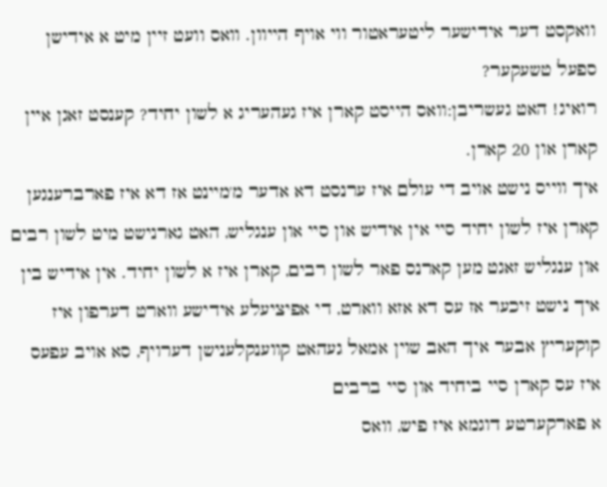וואקסט דער אידישער ליטעראטור ווי אויף הייוון. וואס וועט זיין מיט א אידישן ספעל טשעקער?
רואיג! האט געשריבן:וואס הייסט קארן איז געהעריג א לשון יחיד? קענסט זאגן איין קארן און 20 קארן.
איך ווייס נישט אויב די עולם איז ערנסט דא אדער מ'מיינט אז דא איז פארברענגען
קארן איז לשון יחיד סיי אין אידיש און סיי און ענגליש, האט גארנישט מיט לשון רבים
און ענגליש זאגט מען קארנס פאר לשון רבים, קארן איז א לשון יחיד. אין אידיש בין איך נישט זיכער אז עס דא אזא ווארט, די אפיציעלע אידישע ווארט דערפון איז קוקעריץ אבער איך האב שוין אמאל געהאט קווענקלענישן דערויף, סא אויב עפעס איז עס קארן סיי ביחיד און סיי ברבים
א פארקערטע דוגמא איז פיש, וואס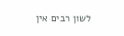לשון רבים אין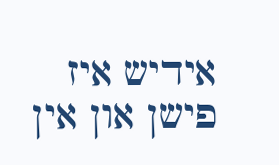אידיש איז פישן און אין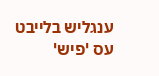ענגליש בלייבט עס 'פיש'